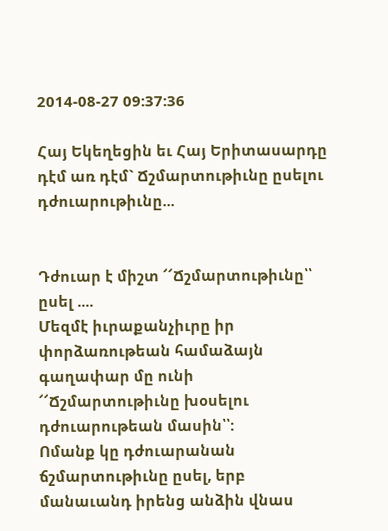2014-08-27 09:37:36

Հայ Եկեղեցին եւ Հայ Երիտասարդը դէմ առ դէմ` Ճշմարտութիւնը ըսելու դժուարութիւնը...


Դժուար է միշտ ՜՜Ճշմարտութիւնը՝՝ ըսել ....
Մեզմէ իւրաքանչիւրը իր փորձառութեան համաձայն գաղափար մը ունի ՜՜Ճշմարտութիւնը խօսելու դժուարութեան մասին՝՝:
Ոմանք կը դժուարանան ճշմարտութիւնը ըսել, երբ մանաւանդ իրենց անձին վնաս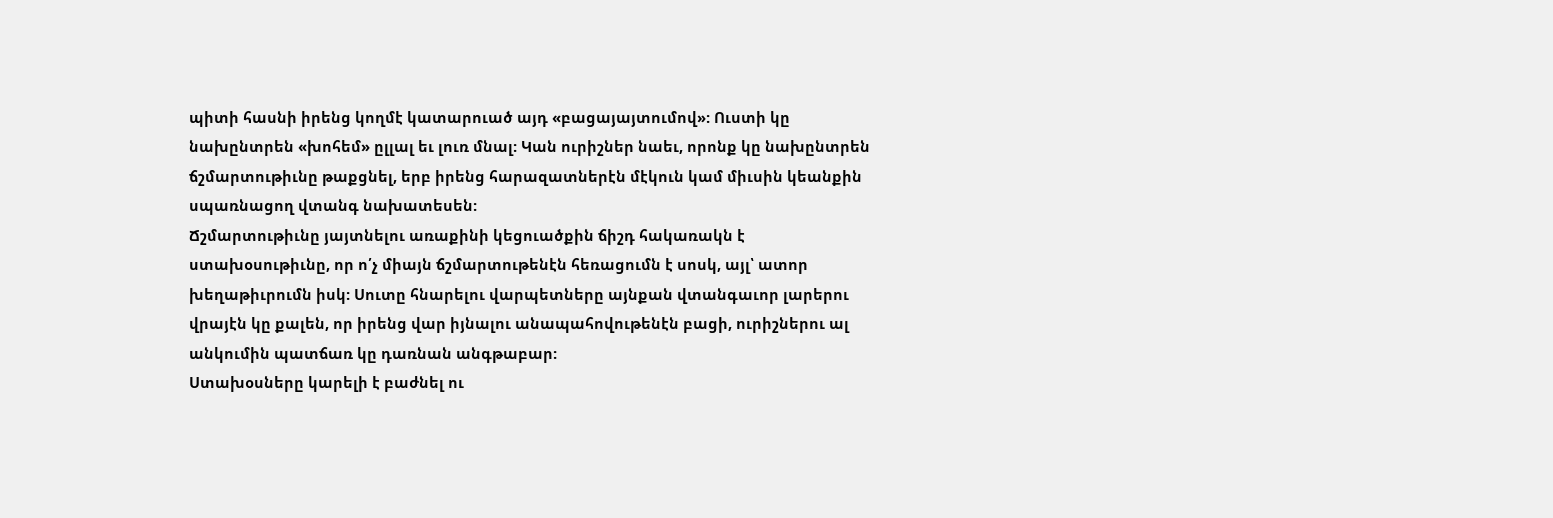պիտի հասնի իրենց կողմէ կատարուած այդ «բացայայտումով»: Ուստի կը նախընտրեն «խոհեմ» ըլլալ եւ լուռ մնալ: Կան ուրիշներ նաեւ, որոնք կը նախընտրեն ճշմարտութիւնը թաքցնել, երբ իրենց հարազատներէն մէկուն կամ միւսին կեանքին սպառնացող վտանգ նախատեսեն:
Ճշմարտութիւնը յայտնելու առաքինի կեցուածքին ճիշդ հակառակն է ստախօսութիւնը, որ ո՛չ միայն ճշմարտութենէն հեռացումն է սոսկ, այլ՝ ատոր խեղաթիւրումն իսկ: Սուտը հնարելու վարպետները այնքան վտանգաւոր լարերու վրայէն կը քալեն, որ իրենց վար իյնալու անապահովութենէն բացի, ուրիշներու ալ անկումին պատճառ կը դառնան անգթաբար:
Ստախօսները կարելի է բաժնել ու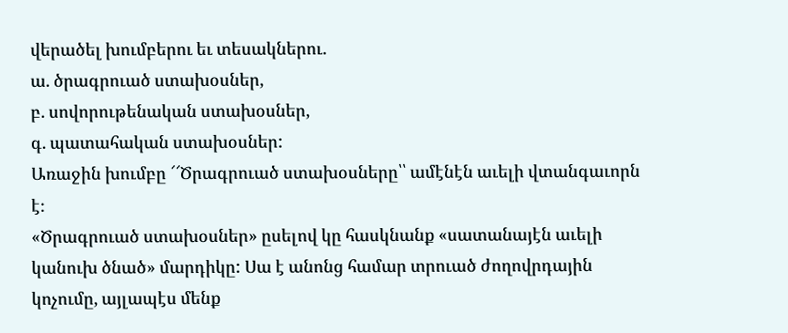վերածել խումբերու եւ տեսակներու.
ա. ծրագրուած ստախօսներ,
բ. սովորութենական ստախօսներ,
գ. պատահական ստախօսներ:
Առաջին խումբը ՜՜Ծրագրուած ստախօսները՝՝ ամէնէն աւելի վտանգաւորն է։
«Ծրագրուած ստախօսներ» ըսելով կը հասկնանք «սատանայէն աւելի կանուխ ծնած» մարդիկը: Սա է անոնց համար տրուած ժողովրդային կոչումը, այլապէս մենք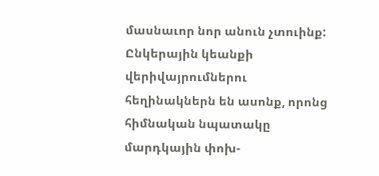մասնաւոր նոր անուն չտուինք: Ընկերային կեանքի վերիվայրումներու հեղինակներն են ասոնք, որոնց հիմնական նպատակը մարդկային փոխ-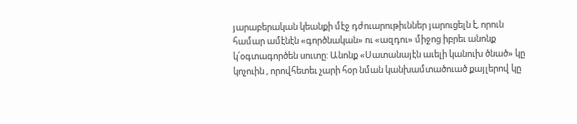յարաբերական կեանքի մէջ դժուարութիւններ յարուցելն է, որուն համար ամէնէն «գործնական» ու «ազդու» միջոց իբրեւ անոնք կ՛օգտագործեն սուտը: Անոնք «Սատանայէն աւելի կանուխ ծնած» կը կոչուին , որովհետեւ չարի հօր նման կանխամտածուած քայլերով կը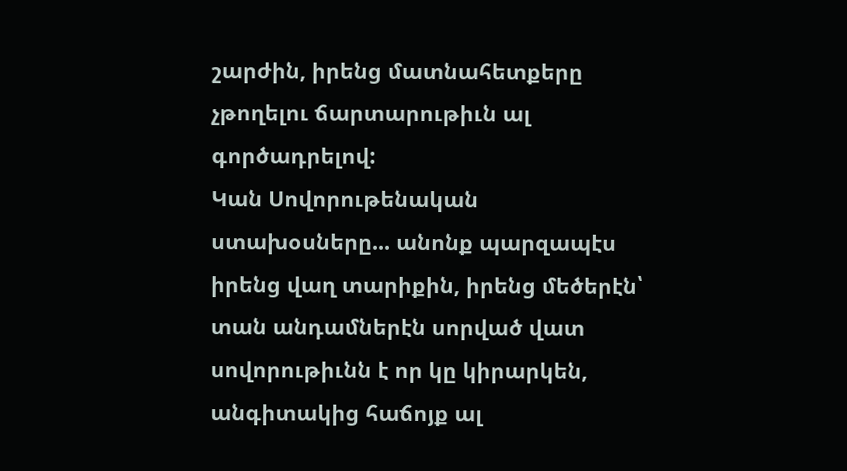շարժին, իրենց մատնահետքերը չթողելու ճարտարութիւն ալ գործադրելով:
Կան Սովորութենական ստախօսները... անոնք պարզապէս իրենց վաղ տարիքին, իրենց մեծերէն՝ տան անդամներէն սորված վատ սովորութիւնն է որ կը կիրարկեն, անգիտակից հաճոյք ալ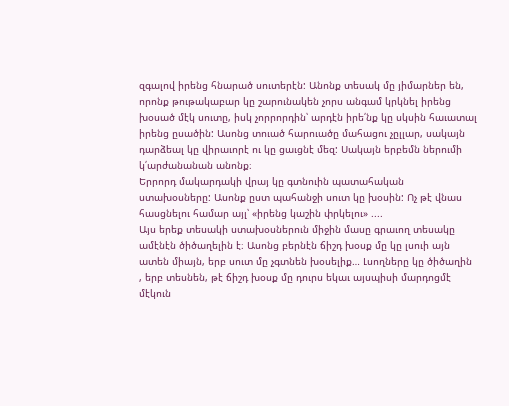զգալով իրենց հնարած սուտերէն: Անոնք տեսակ մը յիմարներ են, որոնք թութակաբար կը շարունակեն չորս անգամ կրկնել իրենց խօսած մէկ սուտը, իսկ չորրորդին՝ արդէն իրե՛նք կը սկսին հաւատալ իրենց ըսածին: Ասոնց տուած հարուածը մահացու չըլլար, սակայն դարձեալ կը վիրաւորէ ու կը ցաւցնէ մեզ: Սակայն երբեմն ներումի կ՛արժանանան անոնք։
Երրորդ մակարդակի վրայ կը գտնուին պատահական ստախօսները: Ասոնք ըստ պահանջի սուտ կը խօսին: Ոչ թէ վնաս հասցնելու համար այլ՝ «իրենց կաշին փրկելու» ....
Այս երեք տեսակի ստախօսներուն միջին մասը գրաւող տեսակը ամէնէն ծիծաղելին է։ Ասոնց բերնէն ճիշդ խօսք մը կը լսուի այն ատեն միայն, երբ սուտ մը չգտնեն խօսելիք… Լսողները կը ծիծաղին , երբ տեսնեն, թէ ճիշդ խօսք մը դուրս եկաւ այսպիսի մարդոցմէ մէկուն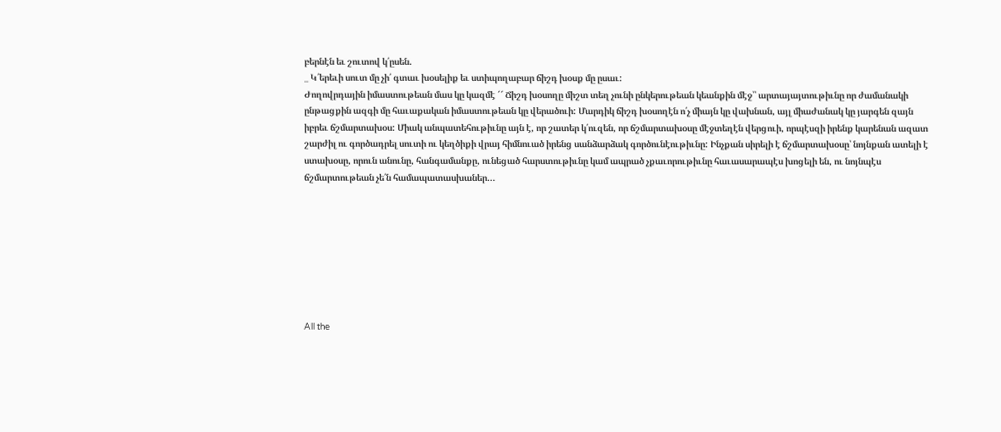բերնէն եւ շուտով կ՛ըսեն.
_ Կ՛երեւի սուտ մը չի՛ գտաւ խօսելիք եւ ստիպողաբար ճիշդ խօսք մը ըսաւ:
Ժողովրդային իմաստութեան մաս կը կազմէ ՜՜ Ճիշդ խօսողը միշտ տեղ չունի ընկերութեան կեանքին մէջ՝՝ արտայայտութիւնը որ ժամանակի ընթացքին ազգի մը հաւաքական իմաստութեան կը վերածուի: Մարդիկ ճիշդ խօսողէն ո՛չ միայն կը վախնան, այլ միաժանակ կը յարգեն զայն իբրեւ ճշմարտախօս: Միակ անպատեհութիւնը այն է, որ շատեր կ՛ուզեն, որ ճշմարտախօսը մէջտեղէն վերցուի, որպէսզի իրենք կարենան ազատ շարժիլ ու գործադրել սուտի ու կեղծիքի վրայ հիմնուած իրենց սանձարձակ գործունէութիւնը: Ինչքան սիրելի է ճշմարտախօսը՝ նոյնքան ատելի է ստախօսը, որուն անունը, հանգամանքը, ունեցած հարստութիւնը կամ ապրած չքաւորութիւնը հաւասարապէս խոցելի են, ու նոյնպէս ճշմարտութեան չե՛ն համապատասխաներ…








All the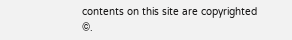contents on this site are copyrighted ©.